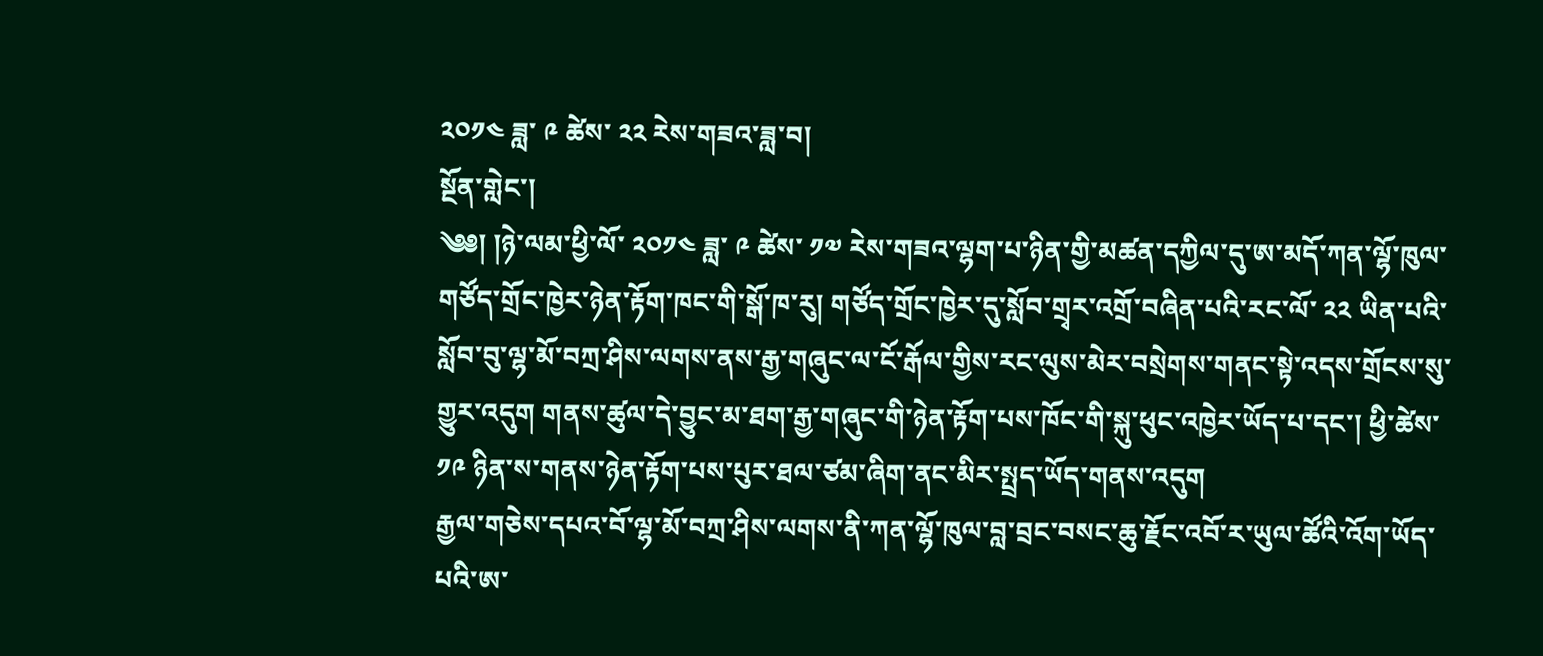༢༠༡༤ ཟླ་ ༩ ཚེས་ ༢༢ རེས་གཟའ་ཟླ་བ།
སྔོན་གླེང་།
༄༅། །ཉེ་ལམ་ཕྱི་ལོ་ ༢༠༡༤ ཟླ་ ༩ ཚེས་ ༡༧ རེས་གཟའ་ལྷག་པ་ཉིན་གྱི་མཚན་དཀྱིལ་དུ་ཨ་མདོ་ཀན་ལྷོ་ཁུལ་གཙོད་གྲོང་ཁྱེར་ཉེན་རྟོག་ཁང་གི་སྒོ་ཁ་རུ། གཙོད་གྲོང་ཁྱེར་དུ་སློབ་གྲྭར་འགྲོ་བཞིན་པའི་རང་ལོ་ ༢༢ ཡིན་པའི་སློབ་བུ་ལྷ་མོ་བཀྲ་ཤིས་ལགས་ནས་རྒྱ་གཞུང་ལ་ངོ་རྒོལ་གྱིས་རང་ལུས་མེར་བསྲེགས་གནང་སྟེ་འདས་གྲོངས་སུ་གྱུར་འདུག གནས་ཚུལ་དེ་བྱུང་མ་ཐག་རྒྱ་གཞུང་གི་ཉེན་རྟོག་པས་ཁོང་གི་སྐུ་ཕུང་འཁྱེར་ཡོད་པ་དང་། ཕྱི་ཚེས་ ༡༩ ཉིན་ས་གནས་ཉེན་རྟོག་པས་པུར་ཐལ་ཙམ་ཞིག་ནང་མིར་སྤྲད་ཡོད་གནས་འདུག
རྒྱལ་གཅེས་དཔའ་བོ་ལྷ་མོ་བཀྲ་ཤིས་ལགས་ནི་ཀན་ལྷོ་ཁུལ་བླ་བྲང་བསང་ཆུ་རྗོང་འབོ་ར་ཡུལ་ཚོའི་འོག་ཡོད་པའི་ཨ་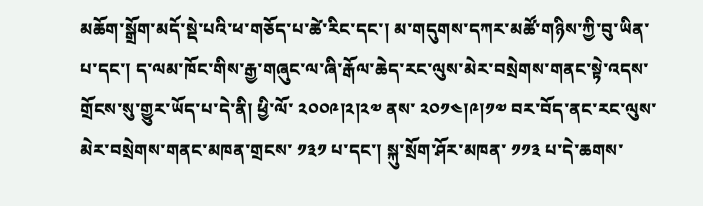མཆོག་སྒྲོག་མདོ་སྡེ་པའི་ཕ་གཅོད་པ་ཚེ་རིང་དང་། མ་གདུགས་དཀར་མཚོ་གཉིས་ཀྱི་བུ་ཡིན་པ་དང་། ད་ལམ་ཁོང་གིས་རྒྱ་གཞུང་ལ་ཞི་རྒོལ་ཆེད་རང་ལུས་མེར་བསྲེགས་གནང་སྟེ་འདས་གྲོངས་སུ་གྱུར་ཡོད་པ་དེ་ནི། ཕྱི་ལོ་ ༢༠༠༩།༢།༢༧ ནས་ ༢༠༡༤།༩།༡༧ བར་བོད་ནང་རང་ལུས་མེར་བསྲེགས་གནང་མཁན་གྲངས་ ༡༣༡ པ་དང་། སྐུ་སྲོག་ཤོར་མཁན་ ༡༡༣ པ་དེ་ཆགས་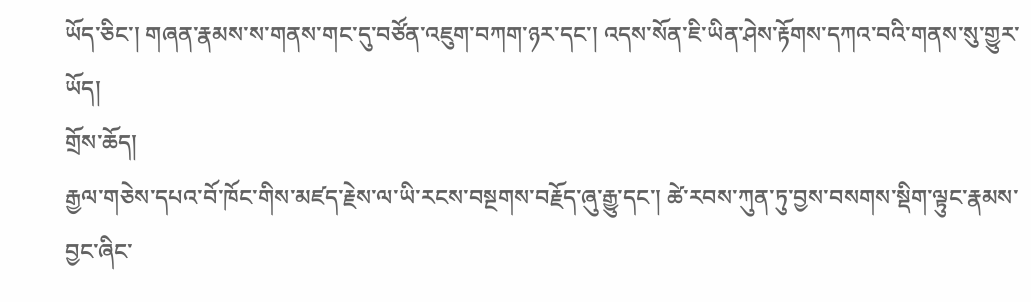ཡོད་ཅིང་། གཞན་རྣམས་ས་གནས་གང་དུ་བཙོན་འཇུག་བཀག་ཉར་དང་། འདས་སོན་ཇི་ཡིན་ཤེས་རྟོགས་དཀའ་བའི་གནས་སུ་གྱུར་ཡོད།
གྲོས་ཆོད།
རྒྱལ་གཅེས་དཔའ་བོ་ཁོང་གིས་མཛད་རྗེས་ལ་ཡི་རངས་བསྔགས་བརྗོད་ཞུ་རྒྱུ་དང་། ཚེ་རབས་ཀུན་ཏུ་བྱས་བསགས་སྡིག་ལྟུང་རྣམས་བྱང་ཞིང་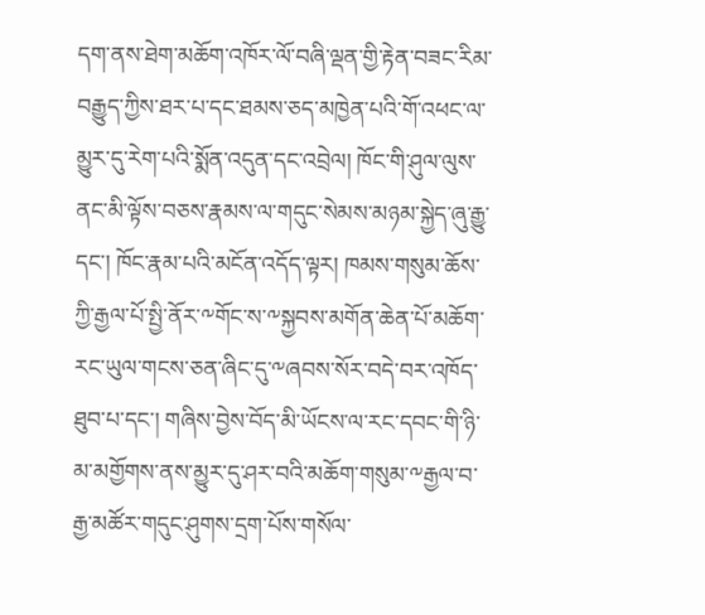དག་ནས་ཐེག་མཆོག་འཁོར་ལོ་བཞི་ལྡན་གྱི་རྟེན་བཟང་རིམ་བརྒྱུད་ཀྱིས་ཐར་པ་དང་ཐམས་ཅད་མཁྱེན་པའི་གོ་འཕང་ལ་མྱུར་དུ་རེག་པའི་སྨོན་འདུན་དང་འབྲེལ། ཁོང་གི་ཤུལ་ལུས་ནང་མི་ལྟོས་བཅས་རྣམས་ལ་གདུང་སེམས་མཉམ་སྐྱེད་ཞུ་རྒྱུ་དང་། ཁོང་རྣམ་པའི་མངོན་འདོད་ལྟར། ཁམས་གསུམ་ཆོས་ཀྱི་རྒྱལ་པོ་སྤྱི་ནོར་༸གོང་ས་༸སྐྱབས་མགོན་ཆེན་པོ་མཆོག་རང་ཡུལ་གངས་ཅན་ཞིང་དུ་༸ཞབས་སོར་བདེ་བར་འཁོད་ཐུབ་པ་དང་། གཞིས་བྱེས་བོད་མི་ཡོངས་ལ་རང་དབང་གི་ཉི་མ་མགྱོགས་ནས་མྱུར་དུ་ཤར་བའི་མཆོག་གསུམ་༸རྒྱལ་བ་རྒྱ་མཚོར་གདུང་ཤུགས་དྲག་པོས་གསོལ་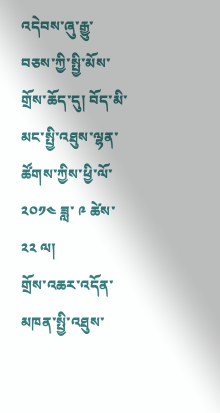འདེབས་ཞུ་རྒྱུ་བཅས་ཀྱི་སྤྱི་མོས་གྲོས་ཆོད་དུ། བོད་མི་མང་སྤྱི་འཐུས་ལྷན་ཚོགས་ཀྱིས་ཕྱི་ལོ་ ༢༠༡༤ ཟླ་ ༩ ཚེས་ ༢༢ ལ།
གྲོས་འཆར་འདོན་མཁན་སྤྱི་འཐུས་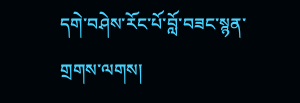དགེ་བཤེས་རོང་པོ་བློ་བཟང་སྙན་གྲགས་ལགས།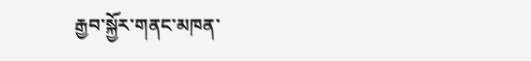རྒྱབ་སྐྱོར་གནང་མཁན་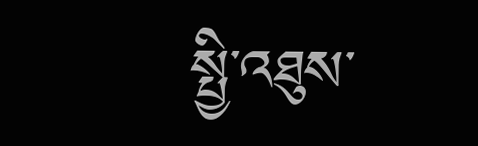སྤྱི་འཐུས་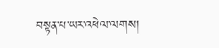བསྟན་པ་ཡར་འཕེལ་ལགས།